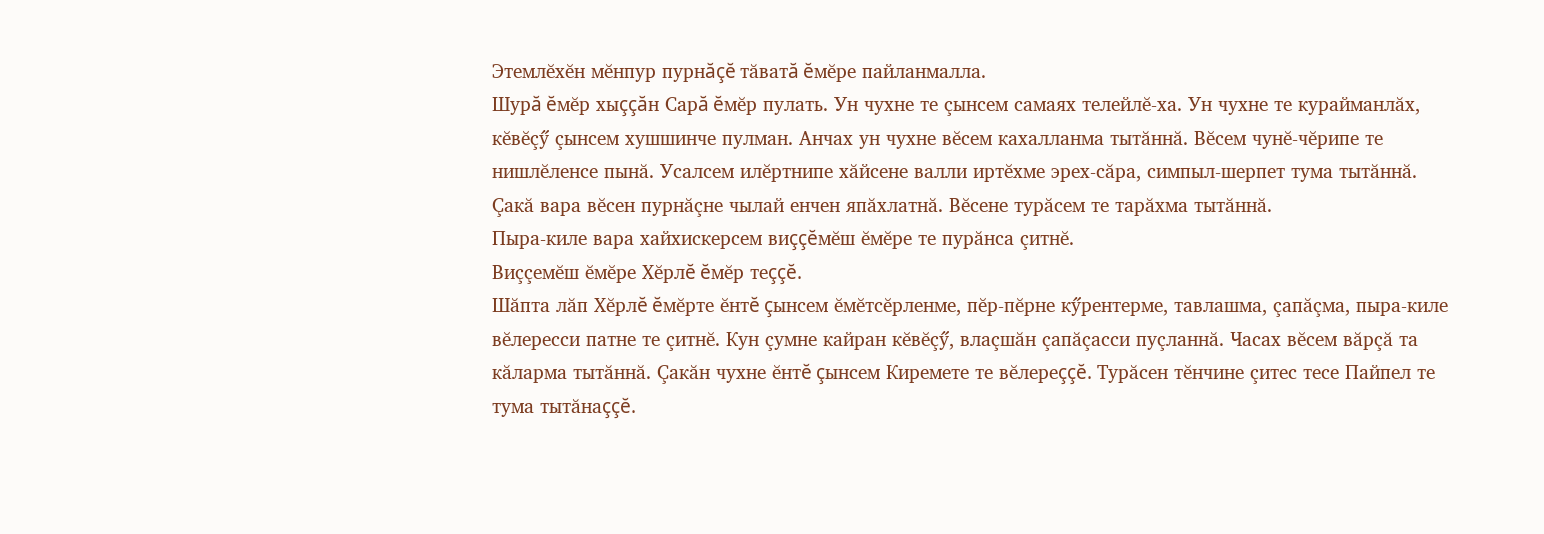Этемлĕхĕн мĕнпур пурнăçĕ тăватă ĕмĕре пайланмалла.
Шурă ĕмĕр хыççăн Сарă ĕмĕр пулать. Ун чухне те çынсем самаях телейлĕ-ха. Ун чухне те курайманлăх, кĕвĕçӳ çынсем хушшинче пулман. Анчах ун чухне вĕсем кахалланма тытăннă. Вĕсем чунĕ-чĕрипе те нишлĕленсе пынă. Усалсем илĕртнипе хăйсене валли иртĕхме эрех-сăра, симпыл-шерпет тума тытăннă. Çакă вара вĕсен пурнăçне чылай енчен япăхлатнă. Вĕсене турăсем те тарăхма тытăннă.
Пыра-киле вара хайхискерсем виççĕмĕш ĕмĕре те пурăнса çитнĕ.
Виççемĕш ĕмĕре Хĕрлĕ ĕмĕр теççĕ.
Шăпта лăп Хĕрлĕ ĕмĕрте ĕнтĕ çынсем ĕмĕтсĕрленме, пĕр-пĕрне кӳрентерме, тавлашма, çапăçма, пыра-киле вĕлересси патне те çитнĕ. Кун çумне кайран кĕвĕçӳ, влаçшăн çапăçасси пуçланнă. Часах вĕсем вăрçă та кăларма тытăннă. Çакăн чухне ĕнтĕ çынсем Киремете те вĕлереççĕ. Турăсен тĕнчине çитес тесе Пайпел те тума тытăнаççĕ.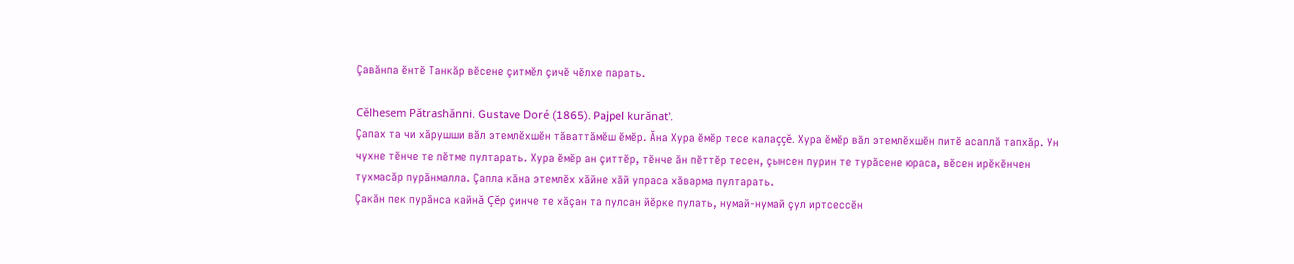Çавăнпа ĕнтĕ Танкăр вĕсене çитмĕл çичĕ чĕлхе парать.

Cĕlhesem Pătrashănni. Gustave Doré (1865). Pajpel kurănat'.
Çапах та чи хăрушши вăл этемлĕхшĕн тăваттăмĕш ĕмĕр. Ăна Хура ĕмĕр тесе калаççĕ. Хура ĕмĕр вăл этемлĕхшĕн питĕ асаплă тапхăр. Ун чухне тĕнче те пĕтме пултарать. Хура ĕмĕр ан çиттĕр, тĕнче ăн пĕттĕр тесен, çынсен пурин те турăсене юраса, вĕсен ирĕкĕнчен тухмасăр пурăнмалла. Çапла кăна этемлĕх хăйне хăй упраса хăварма пултарать.
Çакăн пек пурăнса кайнă Çĕр çинче те хăçан та пулсан йĕрке пулать, нумай-нумай çул иртсессĕн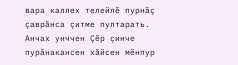вара каллех телейлĕ пурнăç çаврăнса çитме пултарать. Анчах унччен Çĕр çинче пурăнакансен хăйсен мĕнпур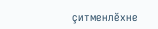çитменлĕхне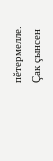пĕтермелле.
Çак çынсен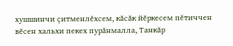хушшинчи çитменлĕхсем, кăсăк йĕркесем пĕтиччен вĕсен хальхи пекех пурăнмалла, Танкăр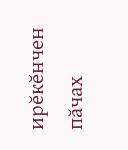ирĕкĕнчен пăчах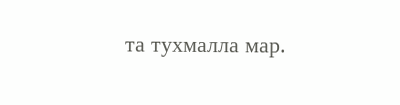та тухмалла мар.